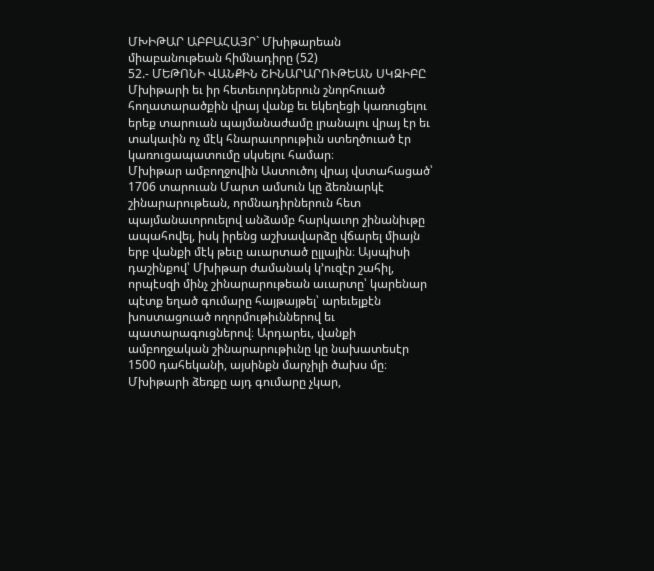ՄԽԻԹԱՐ ԱԲԲԱՀԱՅՐ` Մխիթարեան միաբանութեան հիմնադիրը (52)
52.- ՄԵԹՈՆԻ ՎԱՆՔԻՆ ՇԻՆԱՐԱՐՈՒԹԵԱՆ ՍԿԶԻԲԸ
Մխիթարի եւ իր հետեւորդներուն շնորհուած հողատարածքին վրայ վանք եւ եկեղեցի կառուցելու երեք տարուան պայմանաժամը լրանալու վրայ էր եւ տակաւին ոչ մէկ հնարաւորութիւն ստեղծուած էր կառուցապատումը սկսելու համար։
Մխիթար ամբողջովին Աստուծոյ վրայ վստահացած՝ 1706 տարուան Մարտ ամսուն կը ձեռնարկէ շինարարութեան, որմնադիրներուն հետ պայմանաւորուելով անձամբ հարկաւոր շինանիւթը ապահովել, իսկ իրենց աշխավարձը վճարել միայն երբ վանքի մէկ թեւը աւարտած ըլլային։ Այսպիսի դաշինքով՝ Մխիթար ժամանակ կ՚ուզէր շահիլ, որպէսզի մինչ շինարարութեան աւարտը՝ կարենար պէտք եղած գումարը հայթայթել՝ արեւելքէն խոստացուած ողորմութիւններով եւ պատարագուցներով։ Արդարեւ, վանքի ամբողջական շինարարութիւնը կը նախատեսէր 1500 դահեկանի, այսինքն մարչիլի ծախս մը։ Մխիթարի ձեռքը այդ գումարը չկար,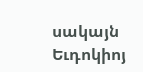սակայն Եւդոկիոյ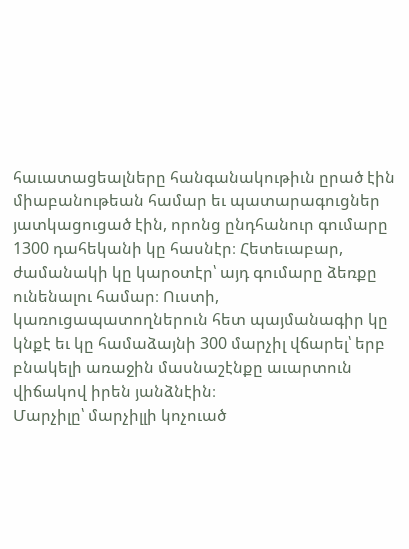հաւատացեալները հանգանակութիւն ըրած էին միաբանութեան համար եւ պատարագուցներ յատկացուցած էին, որոնց ընդհանուր գումարը 1300 դահեկանի կը հասնէր։ Հետեւաբար, ժամանակի կը կարօտէր՝ այդ գումարը ձեռքը ունենալու համար։ Ուստի, կառուցապատողներուն հետ պայմանագիր կը կնքէ եւ կը համաձայնի 300 մարչիլ վճարել՝ երբ բնակելի առաջին մասնաշէնքը աւարտուն վիճակով իրեն յանձնէին։
Մարչիլը՝ մարչիլլի կոչուած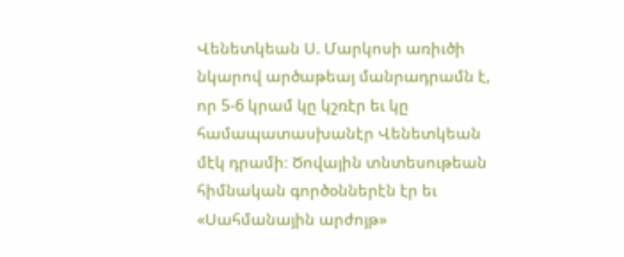Վենետկեան Ս. Մարկոսի առիւծի նկարով արծաթեայ մանրադրամն է, որ 5-6 կրամ կը կշռէր եւ կը համապատասխանէր Վենետկեան մէկ դրամի։ Ծովային տնտեսութեան հիմնական գործօններէն էր եւ «Սահմանային արժոյթ»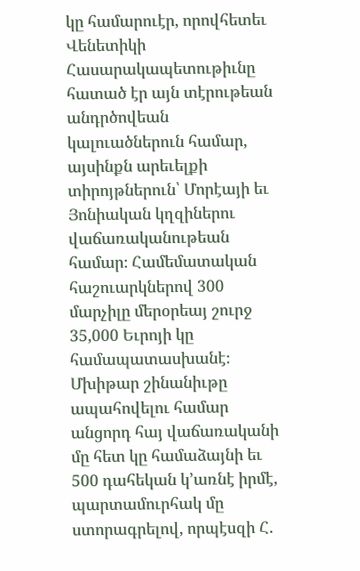կը համարուէր, որովհետեւ Վենետիկի Հասարակապետութիւնը հատած էր այն տէրութեան անդրծովեան կալուածներուն համար, այսինքն արեւելքի տիրոյթներուն՝ Մորէայի եւ Յոնիական կղզիներու վաճառականութեան համար։ Համեմատական հաշուարկներով 300 մարչիլը մերօրեայ շուրջ 35,000 Եւրոյի կը համապատասխանէ։
Մխիթար շինանիւթը ապահովելու համար անցորդ հայ վաճառականի մը հետ կը համաձայնի եւ 500 դահեկան կ՚առնէ իրմէ, պարտամուրհակ մը ստորագրելով, որպէսզի Հ.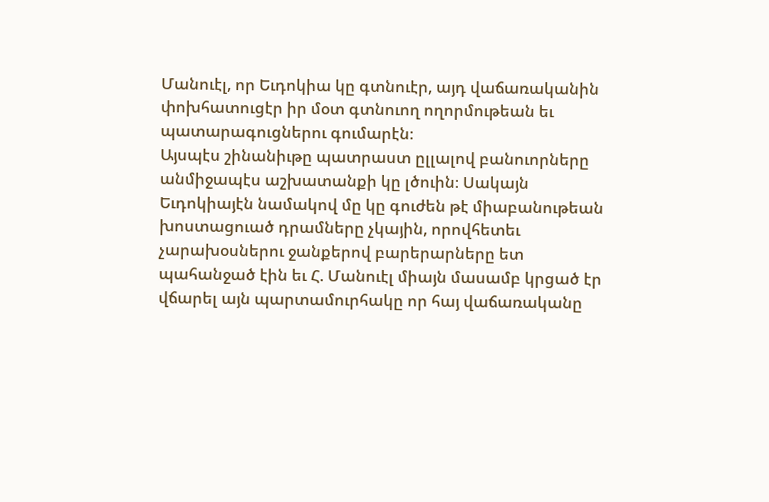Մանուէլ, որ Եւդոկիա կը գտնուէր, այդ վաճառականին փոխհատուցէր իր մօտ գտնուող ողորմութեան եւ պատարագուցներու գումարէն։
Այսպէս շինանիւթը պատրաստ ըլլալով բանուորները անմիջապէս աշխատանքի կը լծուին։ Սակայն Եւդոկիայէն նամակով մը կը գուժեն թէ միաբանութեան խոստացուած դրամները չկային, որովհետեւ չարախօսներու ջանքերով բարերարները ետ պահանջած էին եւ Հ. Մանուէլ միայն մասամբ կրցած էր վճարել այն պարտամուրհակը որ հայ վաճառականը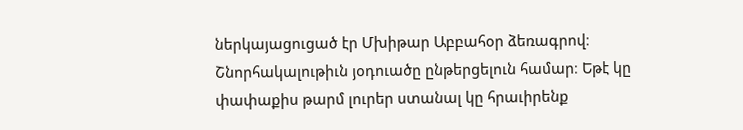ներկայացուցած էր Մխիթար Աբբահօր ձեռագրով։
Շնորհակալութիւն յօդուածը ընթերցելուն համար։ Եթէ կը փափաքիս թարմ լուրեր ստանալ կը հրաւիրենք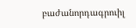բաժանորդագրուիլ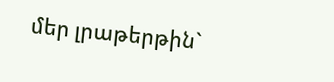մեր լրաթերթին`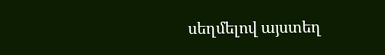սեղմելով այստեղ